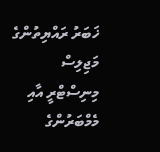ޚަބަރު ރައްޔިތުންގެ މަޖިލިސް
މިނިސްޓްރީ އާއި މެމްބަރުންގެ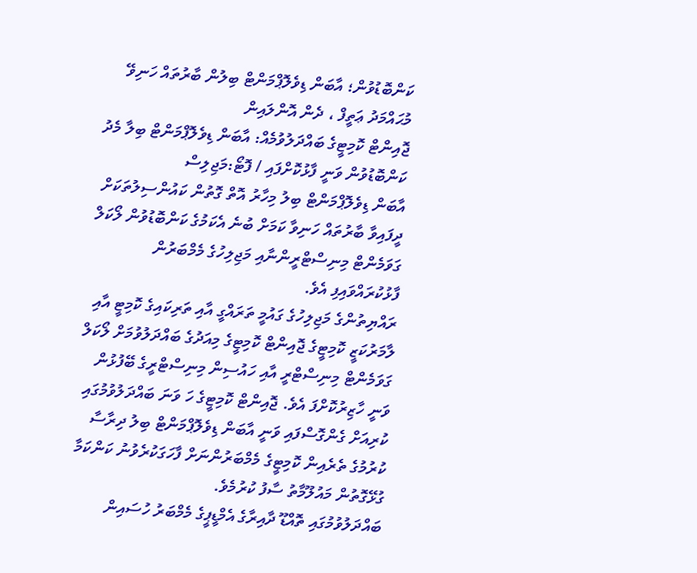ކަންބޮޑުވުން؛ އާބަން ޑިވެލޮޕްމަންޓް ބިލުން ބާރުތައް ހަނިވޭ
މުޙައްމަދު ޢަތީފް ، ދެން އޮންލައިން
ޖޮއިންޓް ކޮމިޓީގެ ބައްދަލުވުމެއް: އާބަން ޑިވެލޮޕްމަންޓް ބިލާ މެދު ކަންބޮޑުވުން ވަނީ ފާޅުކޮށްފައި / ފޮޓޯ:މަޖިލިސް
އާބަން ޑިވެލޮޕްމަންޓް ބިލު މިހާރު އޮތް ގޮތުން ކައުންސިލުތަކަށް ދީފައިވާ ބާރުތައް ހަނިވާ ކަމަށް ބުނެ އެކަމުގެ ކަންބޮޑުވުން ލޯކަލް ގަވަމެންޓް މިނިސްޓްރީންނާއި މަޖިލިހުގެ މެމްބަރުން ފާޅުކުރައްވައިފި އެވެ.
ރައްޔިތުންގެ މަޖިލިހުގެ ގައުމީ ތަރައްގީ އާއި ތަރިކައިގެ ކޮމިޓީ އާއި ލާމަރުކަޒީ ކޮމިޓީގެ ޖޮއިންޓް ކޮމިޓީގެ މިއަދުގެ ބައްދަލުވުމަށް ލޯކަލް ގަވަމެންޓް މިނިސްޓްރީ އާއި ހައުސިން މިނިސްޓްރީގެ ބޭފުޅުން ވަނީ ހާޒިރުކޮށްފަ އެވެ. ޖޮއިންޓް ކޮމިޓީގެ ހަ ވަނަ ބައްދަލުވުމުގައި ކުރިއަށް ގެންގޮސްފައި ވަނީ އާބަން ޑިވެލޮޕްމަންޓް ބިލު ދިރާސާ ކުރުމުގެ ތެރެއިން ކޮމިޓީގެ މެމްބަރުންނަށް ފާހަގަކުރެވުނު ކަންކަމާ ގުޅޭގޮތުން މައުލޫމާތު ސާފު ކުރުމެވެ.
ބައްދަލުވުމުގައި ތޮއްޑޫ ދާއިރާގެ އެމްޑީޕީގެ މެމްބަރު ހުސައިން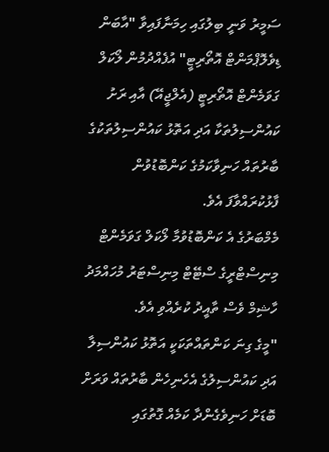ސަމީރު ވަނީ ބިލުގައި ހިމަނާފައިވާ "އާބަން ޑިވެލޮޕްމަންޓް އޮތޯރިޓީ" އުފެއްދުމުން ލޯކަލް ގަވަމެންޓް އޮތޯރިޓީ (އެލްޖީއޭ) އާއި ރަށު ކައުންސިލުތަކާ އަދި އަތޮޅު ކައުންސިލުތަކުގެ ބާރުތައް ހަނިވާކަމުގެ ކަންބޮޑުވުން ފާޅުކުރައްވާފަ އެވެ.
މެމްބަރުގެ އެ ކަންބޮޑުވުމާ ލޯކަލް ގަވަމެންޓް މިނިސްޓްރީގެ ސްޓޭޓް މިނިސްޓަރު މުހައްމަދު ހާޝިމް ވެސް ތާއީދު ކުރެއްވި އެވެ.
"މީގެ ގިނަ ކަންތައްތަކަކީ އަތޮޅު ކައުންސިލާ އަދި ކައުންސިލުގެ އެހެނިހެން ބާރުތައް ވަރަށް ބޮޑަށް ހަނިވެގެންދާ ކަމެއް ގޮތުގައި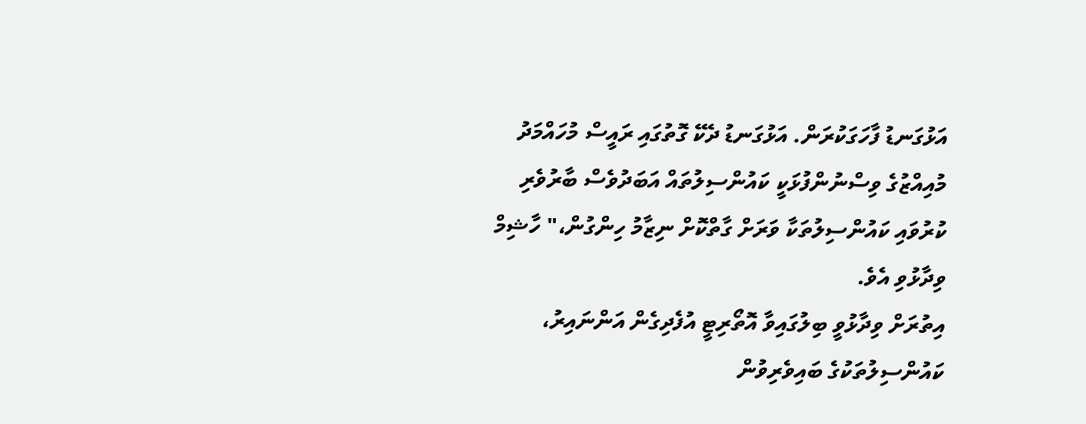އަޅުގަނޑު ފާހަގަކުރަން. އަޅުގަނޑު ދެކޭ ގޮތުގައި ރައީސް މުހައްމަދު މުއިއްޒުގެ ވިސްނުންފުޅަކީ ކައުންސިލުތައް އަބަދުވެސް ބާރުވެރި ކުރުވައި ކައުންސިލުތަކާ ވަރަށް ގާތްކޮށް ނިޒާމު ހިންގުން،" ހާޝިމް ވިދާޅުވި އެވެ.
އިތުރަށް ވިދާޅުވީ ބިލުގައިވާ އޮތޯރިޓީ އުފެދިގެން އަންނައިރު، ކައުންސިލުތަކުގެ ބައިވެރިވުން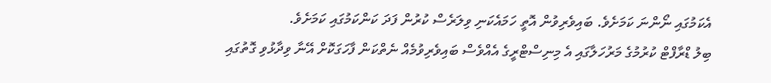އެކަމުގައި ނޯންނަ ކަމަށެވެ. ބައިވެރިވުން އޮތީ ހަމައެކަނި ވިލަރެސް ކުރުން ފަދަ ކަންކަމުގައި ކަމަށެވެ.
ބިލު ޑްރާފްޓް ކުރުމުގެ މަރުހަލާގައި އެ މިނިސްޓްރީގެ އެއްވެސް ބައިވެރިވުމެއް ނެތްކަން ފާހަގަކޮށް އޭނާ ވިދާޅުވި ގޮތުގައި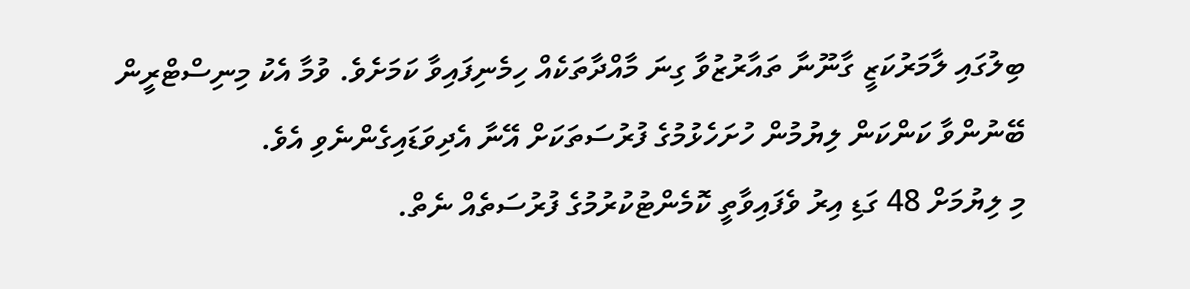ބިލުގައި ލާމަރުކަޒީ ގާނޫނާ ތައާރުޒުވާ ގިނަ މާއްދާތަކެއް ހިމެނިފައިވާ ކަމަށެވެ. ވުމާ އެކު މިނިސްޓްރީން ބޭނުންވާ ކަންކަން ލިޔުމުން ހުށަހެޅުމުގެ ފުރުސަތަކަށް އޭނާ އެދިވަޑައިގެންނެވި އެވެ.
މި ލިޔުމަށް 48 ގަޑި އިރު ވެފައިވާތީ ކޮމެންޓުކުރުމުގެ ފުރުސަތެއް ނެތް.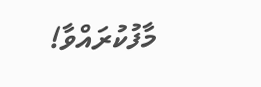މާފުކުރައްވާ!